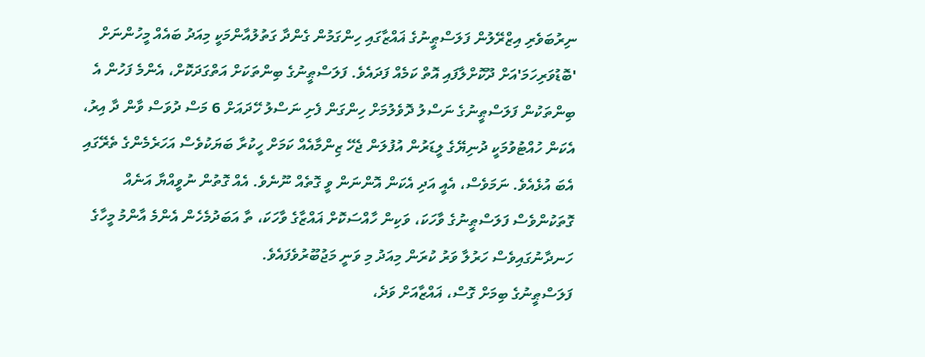ނިރުބަވެރި އިޒްރޭލުން ފަލަސްޠީނުގެ ޣައްޒާގައި ހިންގަމުން ގެންދާ ގަތުލުއާންމަކީ މިއަދު ބައެއް މީހުންނަށް 'ބޮޑުވަރިހަމަ'އަށް ދޫކޮށްލާފައި އޮތް ކަމެއް ފަދައެވެ. ފަލަސްޠީނުގެ ބިންތަކަށް އަތްގަދަކޮށް، އެންމެ ފަހުން އެ ބިންތަކުން ފަލަސްޠީނުގެ ނަސްލު ދޮވެލުމަށް ހިންގަން ފެށި ނަސްލު ހޭދައަށް 6 މަސް ދުވަސް ވާން ދާ އިރު، އެކަން ހުއްޓުވުމަކީ ދުނިޔޭގެ ލީޑަރުން އުފުލަން ޖެހޭ ޒިންމާއެއް ކަމަށް ހީކުރާ ބަޔަކުވެސް އަހަރެމެންގެ ތެރޭގައި އެބަ އުޅެއެވެ. ނަމަވެސް، އެއީ އަދި އެކަން އޮންނަން ވީ ގޮތެއް ނޫނެވެ. އެއް ގޮތުން ނުވީއްޔާ އަނެއް ގޮތަކުންވެސް ފަލަސްޠީނުގެ ވާހަކަ، ވަކިން ހާއްސަކޮށް ޣައްޒާގެ ވާހަކަ، ތާ އަބަދުމެހެން އެންމެ އާންމު މީހާގެ ހަނދާނުގައިވެސް ހަރުލާ ވަރު ކުރަން މިއަދު މި ވަނީ މަޖުބޫރުވެފައެވެ.
ފަލަސްޠީނުގެ ބިމަށް ގޮސް، ޣައްޒާއަށް ވަދެ،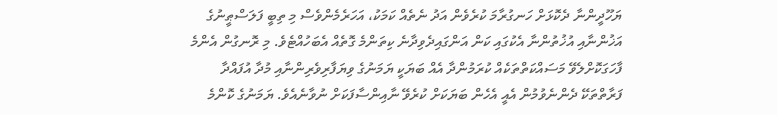ޔަހޫދީންނާ ދެކޮޅަށް ހަނގުރާމަ ކުރެވެން އަދު ނެތެއް ކަމަކު، އަހަރެމެންވެސް މި ތިބީ ފަލަސްޠީނުގެ އަޚުންނާއި އުޚުތުންނާ އެކުގައި ކަން އަންގައިދެވިދާނެ ކިތަންމެ ގޮތެއް އެބަހުއްޓެވެ. މި ރޮނގުން އެންމެ ފާހަގަކޮށްލެވޭ މަސައްކަތްތަކެއް ކުރަމުންދާ އެއް ބަޔަކީ ޔަމަނުގެ ވިޔަފާރިވެރިންނާއި މުދާ އުފައްދާ ފަރާތްތަކޭ ދެންނެވުމުން އެއީ އެހެން ބަޔަކަށް ކުރެވޭ ނާއިންސާފަކަށް ނުވާނެއެވެ. ޔަމަނުގެ ކޮންމެ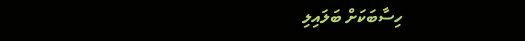ހިސާބަކަށް ބަލައިލި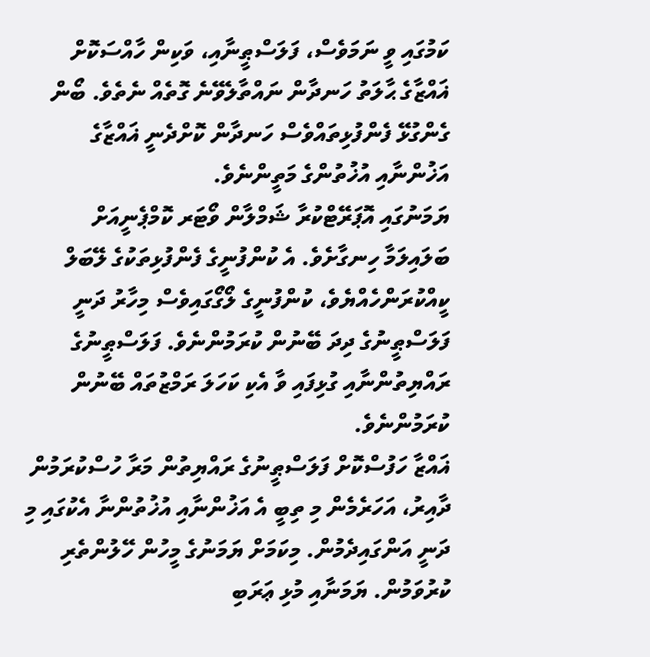ކަމުގައި ވީ ނަމަވެސް، ފަލަސްޠީނާއި، ވަކިން ހާއްސަކޮށް ޣައްޒާގެ ޙާލަތު ހަނދާން ނައްތާލެވޭނެ ގޮތެއް ނެތެވެ. ބޯން ގެންގުޅޭ ފެންފުޅިތައްވެސް ހަނދާން ކޮށްދެނީ ޣައްޒާގެ އަޚުންނާއި އުޚުތުންގެ މަތީންނެވެ.
ޔަމަނުގައި އޮޕަރޭޓްކުރާ ޝަމްލާން ވޯޓަރ ކޮމްޕެނީއަށް ބަލައިލަމާ ހިނގާށެވެ. އެ ކުންފުނީގެ ފެންފުޅިތަކުގެ ލޭބަލް ކީއްކުރަންހެއްޔެވެ، ކުންފުނީގެ ލޯގޯގައިވެސް މިހާރު ދަނީ ފަލަސްޠީނުގެ ދިދަ ބޭނުން ކުރަމުންނެވެ. ފަލަސްޠީނުގެ ރައްޔިތުންނާއި ގުޅިފައި ވާ އެކި ކަހަލަ ރަމްޒުތައް ބޭނުން ކުރަމުންނެވެ.
ޣައްޒާ ހަފުސްކޮށް ފަލަސްޠީނުގެ ރައްޔިތުން މަރާ ހުސްކުރަމުން ދާއިރު، އަހަރެމެން މި ތިބީ އެ އަޚުންނާއި އުޚުތުންނާ އެކުގައި މި ދަނީ އަންގައިދެމުން. މިކަމަށް ޔަމަނުގެ މީހުން ހޭލުންތެރި ކުރުވަމުން. ޔަމަނާއި މުޅި ޢަރަބި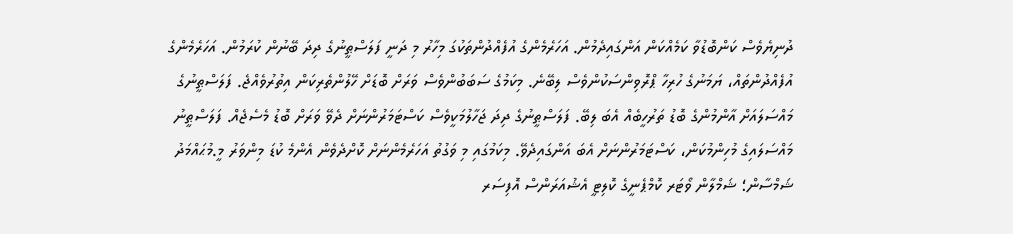ދުނިޔެވެސް ކަންބޮޑުވާ ކަމެއްކަން އަންގައިދެމުން. އަހަރެމެންގެ އުފެއްދުންތަކުގަ މިހާރު މި ދަނީ ފަލަސްޠީނުގެ ދިދަ ބޭނުން ކުރަމުން. އަހަރެމެންގެ އުފެއްދުންތައް، ޔަމަނުގެ ހުރިހާ ޕްރޮވިންސަކުންވެސް ލިބޭނެ. މިކަމުގެ ސަބަބުންވެސް ވަރަށް ބޮޑަށް ހޭލުންތެރިކަން އިތުރުވެއްޖެ. ފަލަސްޠީނުގެ މައްސަލައަށް އާންމުންގެ ބޮޑު ތަރުހީބެއް އެބަ ލިބޭ. ފަލަސްޠީނުގެ ދިދަ ޖަހާލުމަކީވެސް ކަސްޓަމަރުންނަށް ދެވޭ ވަރަށް ބޮޑު މެސެޖެއް. ފަލަސްޠީނު މައްސަލައިގެ މުހިންމުކަން، ކަސްޓަމަރުންނަށް އެބަ އަންގައިދެވޭ. މިކަމުގައި މި ވަގުތު އަހަރެމެންނަށް ކޮށްދެވެން އެންމެ ކުޑަ މިންވަރު މީ.މުޙައްމަދު ޝަމްސާން؛ ޝަމްލާން ވޯޓަރ ކޮމްޕެނީގެ ކޮލިޓީ އެޝުއަރަންސް އޮފިސަރ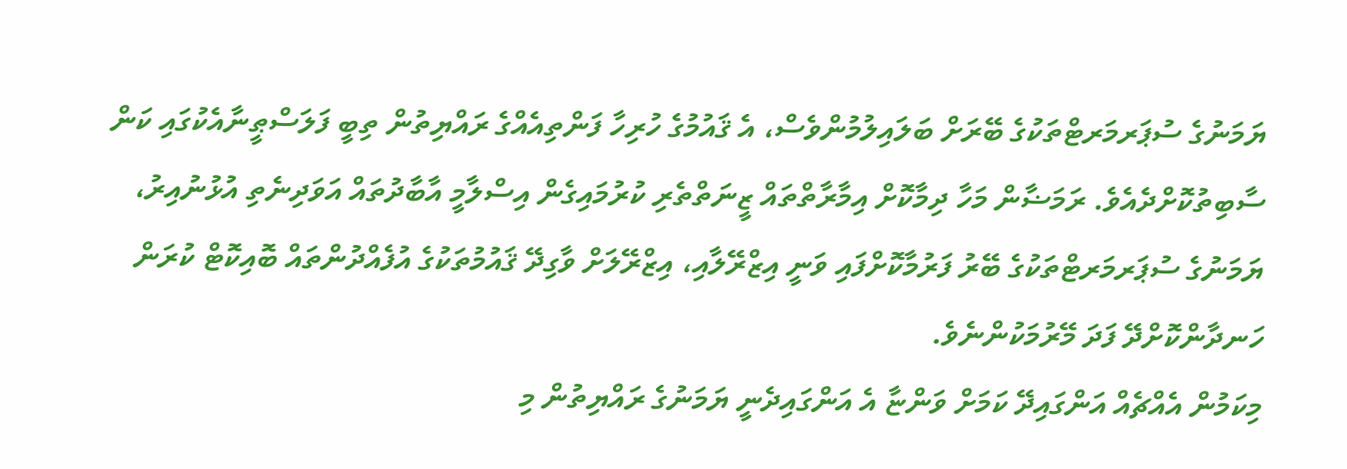ޔަމަނުގެ ސުޕަރމަރޓްތަކުގެ ބޭރަށް ބަލައިލުމުންވެސް، އެ ޤައުމުގެ ހުރިހާ ފަންތިއެއްގެ ރައްޔިތުން ތިބީ ފަލަސްޠީނާއެކުގައި ކަން ސާބިތުކޮށްދެއެވެ. ރަމަޟާން މަހާ ދިމާކޮށް އިމާރާތްތައް ޒީނަތްތެރި ކުރުމައިގެން އިސްލާމީ އާބާދުތައް އަވަދިނެތި އުޅުނުއިރު، ޔަމަނުގެ ސުޕަރމަރޓްތަކުގެ ބޭރު ފަރުމާކޮށްފައި ވަނީ އިޒްރޭލާއި، އިޒްރޭލަށް ވާގިދޭ ޤައުމުތަކުގެ އުފެއްދުންތައް ބޮއިކޮޓް ކުރަން ހަނދާންކޮށްދޭ ފަދަ މޭރުމަކުންނެވެ.
މިކަމުން އެއްޗެއް އަންގައިދޭ ކަމަށް ވަންޏާ އެ އަންގައިދެނީ ޔަމަނުގެ ރައްޔިތުން މި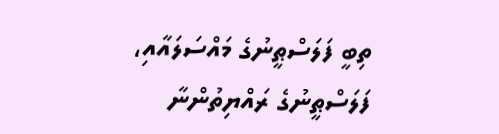ތިބީ ފަލަސްޠީނުގެ މައްސަލައާއި، ފަލަސްޠީނުގެ ރައްޔިތުންނާ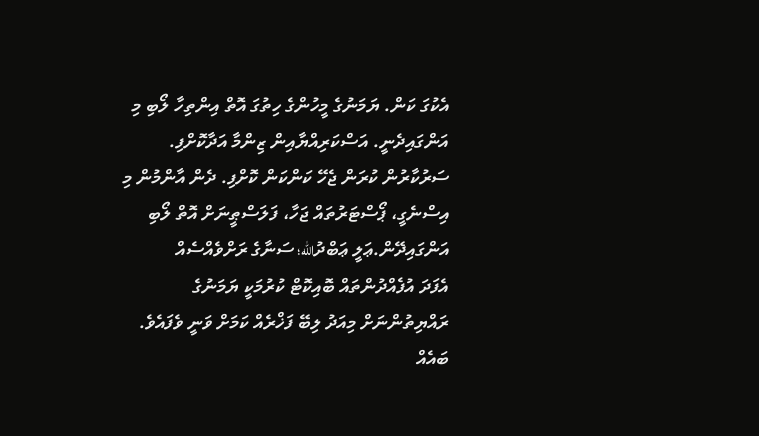އެކުގަ ކަން. ޔަމަނުގެ މީހުންގެ ހިތުގަ އޮތް އިންތިހާ ލޯބި މި އަންގައިދެނީ. އަސްކަރިއްޔާއިން ޒިންމާ އަދާކޮށްފި. ސަރުކާރުން ކުރަން ޖެހޭ ކަންކަން ކޮށްފި. ދެން އާންމުން މި އިސްނެގީ، ޕޯސްޓަރުތައް ޖަހާ، ފަލަސްޠީނަށް އޮތް ލޯބި އަންގައިދޭން.ޢަލީ ޢަބްދުالله؛ ސަނާގެ ރަށްވެއްސެއް
އެފަދަ އުފެއްދުންތައް ބޮއިކޮޓް ކުރުމަކީ ޔަމަނުގެ ރައްޔިތުންނަށް މިއަދު ލިބޭ ފަޚްރެއް ކަމަށް ވަނީ ވެފައެވެ. ބައެއް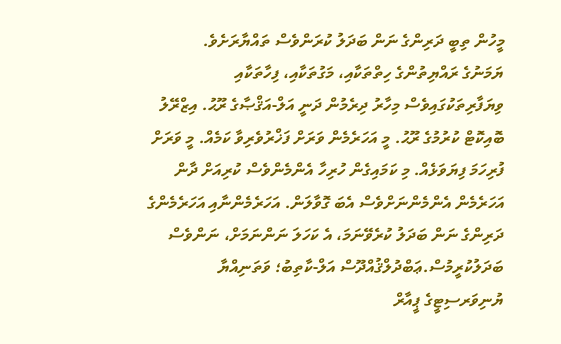މީހުން ތިބީ ދަރިންގެ ނަން ބަދަލު ކުރަންވެސް ތައްޔާރަށެވެ.
ޔަމަނުގެ ރައްޔިތުންގެ ހިތްތަކާއި، މަގުތަކާއި، ފިހާތަކާއި ވިޔަފާރިތަކުގައިވެސް މިހާރު ދިރެމުން ދަނީ އަލް-އަޤްޞާގެ ރޫޙު. އިޒްރޭލު ބޮއިކޮޓް ކުރުމުގެ ރޫޙު. މީ އަހަރެމެން ވަރަށް ފަޚްރުވެރިވާ ކަމެއް. މީ ވަރަށް ފުރިހަމަ ފިޔަވަޅެއް. މި ކަމައިގެން ހުރިހާ އެންމެންވެސް ކުރިއަށް ދާން އަހަރެމެން އެންމެންނަށްވެސް އެބަ ގޮވާލަން. އަހަރެމެންނާއި އަހަރެމެންގެ ދަރިންގެ ނަން ބަދަލު ކުރެވޭނަމަ، އެ ކަހަލަ ނަންނަމަށް، ނަންވެސް ބަދަލުކުރީމުސް.ޢަބްދުލްޤުއްދޫސް އަލް-ކާތިބު؛ ވަތަނިއްޔާ ޔުނިވަރސިޓީގެ ޕީއާރް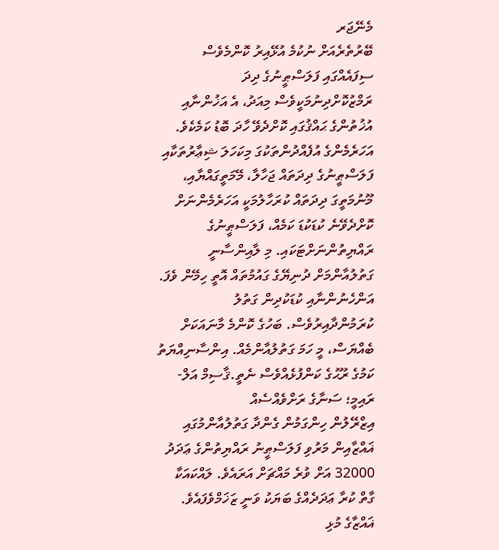މެނޭޖަރ
ބޭރުތެރެއަށް ނުކުމެ އުޅޭއިރު ކޮންމެވެސް ސިފައެއްގައި ފަލަސްޠީނުގެ ދިދަ ރަމްޒުކޮށްދިނުމަކީވެސް މިއަދު، އެ އަޚުންނާއި އުޚުތުންގެ ޙައްޤުގައި ކޮށްދެވޭ ހާދަ ބޮޑު ކަމެކެވެ.
އަހަރެމެންގެ އުފެއްދުންތަކުގަ މިކަހަލަ ޝިޢާރުތަކާއި ފަލަސްޠީނުގެ ދިދަތައް ޖަހާލާ، މޭމަތީގައްޔާއި، މޫނުމަތީގަ ދިދަތައް ކުރަހާލުމަކީ އަހަރެމެންނަށް ކޮށްދެވޭނެ ކުޑަކުޑަ ކަމެއް، ފަލަސްޠީނުގެ ރައްޔިތުންނަށްޓަކައި. މި ލާއިންސާނީ ގަތުލުއާންމަށް ދުނިޔޭގެ ގައުމުތައް އޮތީ ހިމޭން ވެފަ. އަންހެނުންނާއި ކުޑަކުދިން ގަތުލު ކުރަމުންދާއިރުވެސް. ބަހުގެ ކޮންމެ މާނައަކަށް ބެއްޔަސް، މީ ހަމަ ގަތުލުއާންމެއް. އިންސާނިއްޔަތު ކަމުގެ ރޫޙުގެ ކަންފުޅެއްވެސް ނެތީ.ޤާސިމް އަލް-ރައިމީ؛ ސަނާގެ ރަށްވެއްސެއް
އިޒްރޭލުން ހިންގަމުން ގެންދާ ގަތުލުއާންމުގައި ޣައްޒާއިން މަރުވި ފަލަސްޠީނު ރައްޔިތުންގެ ޢަދަދު 32000 އަށް ވުރެ މައްޗަށް އަރައެވެ. ލައްކައަކާ ގާތް ކުރާ ޢަދަދެއްގެ ބަޔަކު ވަނީ ޒަޚަމްވެފައެވެ. ޣައްޒާގެ މުޅި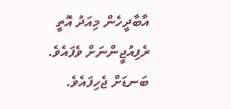އާބާދީހެން މިއަދު އޮތީ ރެފިއުޖީންނަށް ވެފައެވެ. ބަނޑަށް ޖެހިފައެވެ.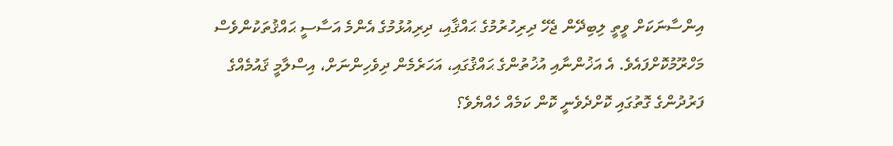އިންސާނަކަށް ވީތީ ލިބިދޭން ޖެހޭ ދިރިހުރުމުގެ ޙައްޤާއި، ދިރިއުޅުމުގެ އެންމެ އަސާސީ ޙައްޤުތަކުންވެސް މަހްރޫމުކޮށްފައެވެ. އެ އަޚުންނާއި އުޚުތުންގެ ޙައްޤުގައި، އަހަރެމެން ދިވެހިންނަށް، އިސްލާމީ ޤައުމެއްގެ ފަރުދުންގެ ގޮތުގައި ކޮށްދެވެނީ ކޮން ކަމެއް ހެއްޔެވެ؟